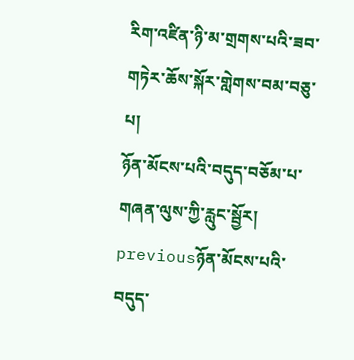རིག་འཛིན་ཉི་མ་གྲགས་པའི་ཟབ་གཏེར་ཆོས་སྐོར་གླེགས་བམ་བཅུ་པ།
ཉོན་མོངས་པའི་བདུད་བཅོམ་པ་གཞན་ལུས་ཀྱི་རླུང་སྦྱོར།
previousཉོན་མོངས་པའི་བདུད་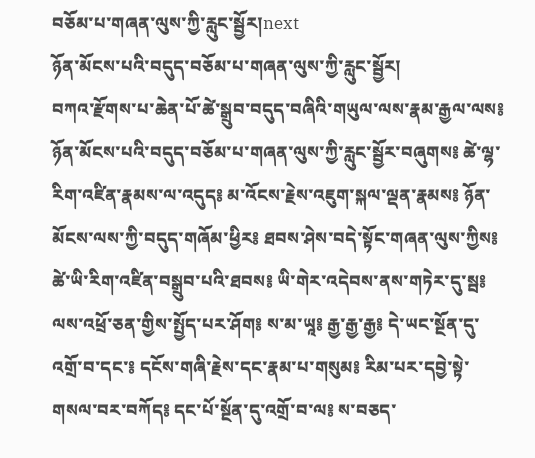བཅོམ་པ་གཞན་ལུས་ཀྱི་རླུང་སྦྱོར།next
ཉོན་མོངས་པའི་བདུད་བཅོམ་པ་གཞན་ལུས་ཀྱི་རླུང་སྦྱོར།
བཀའ་རྫོགས་པ་ཆེན་པོ་ཚེ་སྒྲུབ་བདུད་བཞིའི་གཡུལ་ལས་རྣམ་རྒྱལ་ལས༔ ཉོན་མོངས་པའི་བདུད་བཅོམ་པ་གཞན་ལུས་ཀྱི་རླུང་སྦྱོར་བཞུགས༔ ཚེ་ལྷ་རིག་འཛིན་རྣམས་ལ་འདུད༔ མ་འོངས་རྗེས་འཇུག་སྐལ་ལྡན་རྣམས༔ ཉོན་མོངས་ལས་ཀྱི་བདུད་གཞོམ་ཕྱིར༔ ཐབས་ཤེས་བདེ་སྟོང་གཞན་ལུས་ཀྱིས༔ ཚེ་ཡི་རིག་འཛིན་བསྒྲུབ་པའི་ཐབས༔ ཡི་གེར་འདེབས་ནས་གཏེར་དུ་སྦ༔ ལས་འཕྲོ་ཅན་གྱིས་སྤྱོད་པར་ཤོག༔ ས་མ་ཡཱ༔ རྒྱ་རྒྱ་རྒྱ༔ དེ་ཡང་སྔོན་དུ་འགྲོ་བ་དང་༔ དངོས་གཞི་རྗེས་དང་རྣམ་པ་གསུམ༔ རིམ་པར་དབྱེ་སྟེ་གསལ་བར་བཀོད༔ དང་པོ་སྔོན་དུ་འགྲོ་བ་ལ༔ ས་བཅད་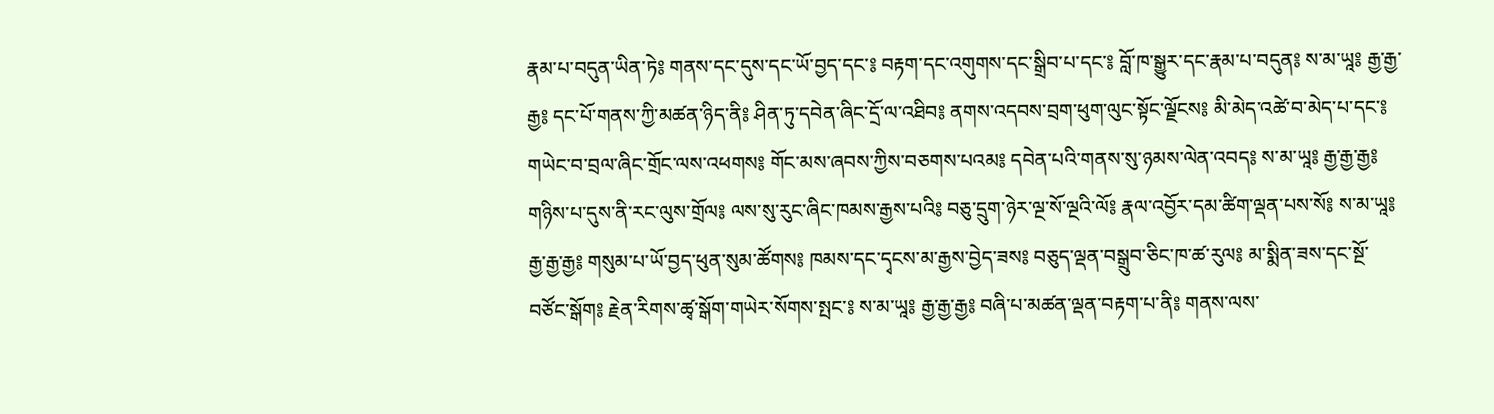རྣམ་པ་བདུན་ཡིན་ཏེ༔ གནས་དང་དུས་དང་ཡོ་བྱད་དང་༔ བརྟག་དང་འགུགས་དང་སྒྲིབ་པ་དང་༔ བློ་ཁ་སྒྱུར་དང་རྣམ་པ་བདུན༔ ས་མ་ཡཱ༔ རྒྱ་རྒྱ་རྒྱ༔ དང་པོ་གནས་ཀྱི་མཚན་ཉིད་ནི༔ ཤིན་ཏུ་དབེན་ཞིང་དྲོ་ལ་འཐིབ༔ ནགས་འདབས་བྲག་ཕུག་ལུང་སྟོང་ལྗོངས༔ མི་མེད་འཚེ་བ་མེད་པ་དང་༔ གཡེང་བ་བྲལ་ཞིང་གྲོང་ལས་འཕགས༔ གོང་མས་ཞབས་ཀྱིས་བཅགས་པའམ༔ དབེན་པའི་གནས་སུ་ཉམས་ལེན་འབད༔ ས་མ་ཡཱ༔ རྒྱ་རྒྱ་རྒྱ༔ གཉིས་པ་དུས་ནི་རང་ལུས་གྲོལ༔ ལས་སུ་རུང་ཞིང་ཁམས་རྒྱས་པའི༔ བཅུ་དྲུག་ཉེར་ལྔ་སོ་ལྔའི་ལོ༔ རྣལ་འབྱོར་དམ་ཚིག་ལྡན་པས་སོ༔ ས་མ་ཡཱ༔ རྒྱ་རྒྱ་རྒྱ༔ གསུམ་པ་ཡོ་བྱད་ཕུན་སུམ་ཚོགས༔ ཁམས་དང་དྭངས་མ་རྒྱས་བྱེད་ཟས༔ བཅུད་ལྡན་བསྒྲུབ་ཅིང་ཁ་ཚ་རུལ༔ མ་སྨིན་ཟས་དང་སྔོ་བཙོང་སྒོག༔ རྗེན་རིགས་ཚྭ་སྒོག་གཡེར་སོགས་སྤང་༔ ས་མ་ཡཱ༔ རྒྱ་རྒྱ་རྒྱ༔ བཞི་པ་མཚན་ལྡན་བརྟག་པ་ནི༔ གནས་ལས་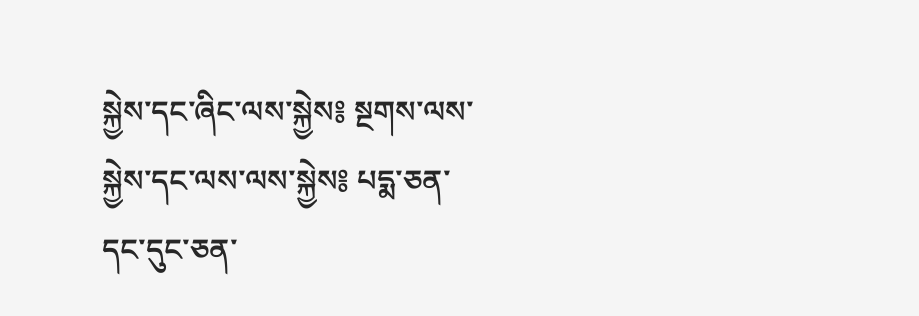སྐྱེས་དང་ཞིང་ལས་སྐྱེས༔ སྔགས་ལས་སྐྱེས་དང་ལས་ལས་སྐྱེས༔ པདྨ་ཅན་དང་དུང་ཅན་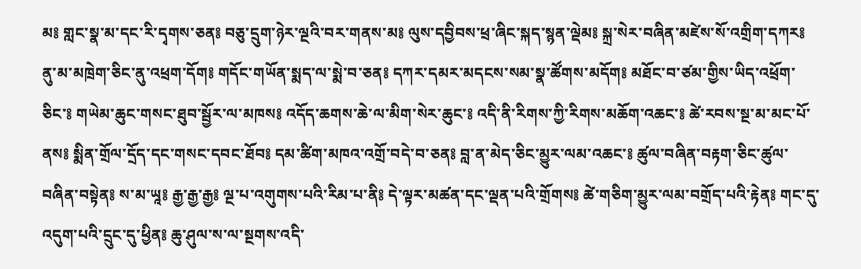མ༔ གླང་སྣ་མ་དང་རི་དྭགས་ཅན༔ བཅུ་དྲུག་ཉེར་ལྔའི་བར་གནས་མ༔ ལུས་དབྱིབས་ཕྲ་ཞིང་སྐད་སྙན་ལྡེམ༔ སྐྲ་སེར་བཞིན་མཛེས་སོ་འགྲིག་དཀར༔ ནུ་མ་མཁྲེག་ཅིང་ནུ་འཕྲག་དོག༔ གདོང་གཡོན་སྨད་ལ་སྨེ་བ་ཅན༔ དཀར་དམར་མདངས་སམ་སྣ་ཚོགས་མདོག༔ མཐོང་བ་ཙམ་གྱིས་ཡིད་འཕྲོག་ཅིང་༔ གཡེམ་ཆུང་གསང་ཐུབ་སྦྱོར་ལ་མཁས༔ འདོད་ཆགས་ཆེ་ལ་མིག་སེར་ཆུང་༔ འདི་ནི་རིགས་ཀྱི་རིགས་མཆོག་འཆང་༔ ཚེ་རབས་སྔ་མ་མང་པོ་ནས༔ སྨིན་གྲོལ་དྲོད་དང་གསང་དབང་ཐོབ༔ དམ་ཚིག་མཁའ་འགྲོ་བདེ་བ་ཅན༔ བླ་ན་མེད་ཅིང་མྱུར་ལམ་འཆང་༔ ཚུལ་བཞིན་བརྟག་ཅིང་ཚུལ་བཞིན་བསྟེན༔ ས་མ་ཡཱ༔ རྒྱ་རྒྱ་རྒྱ༔ ལྔ་པ་འགུགས་པའི་རིམ་པ་ནི༔ དེ་ལྟར་མཚན་དང་ལྡན་པའི་གྲོགས༔ ཚེ་གཅིག་མྱུར་ལམ་བགྲོད་པའི་རྟེན༔ གང་དུ་འདུག་པའི་དྲུང་དུ་ཕྱིན༔ ཆུ་ཤུལ་ས་ལ་སྔགས་འདི་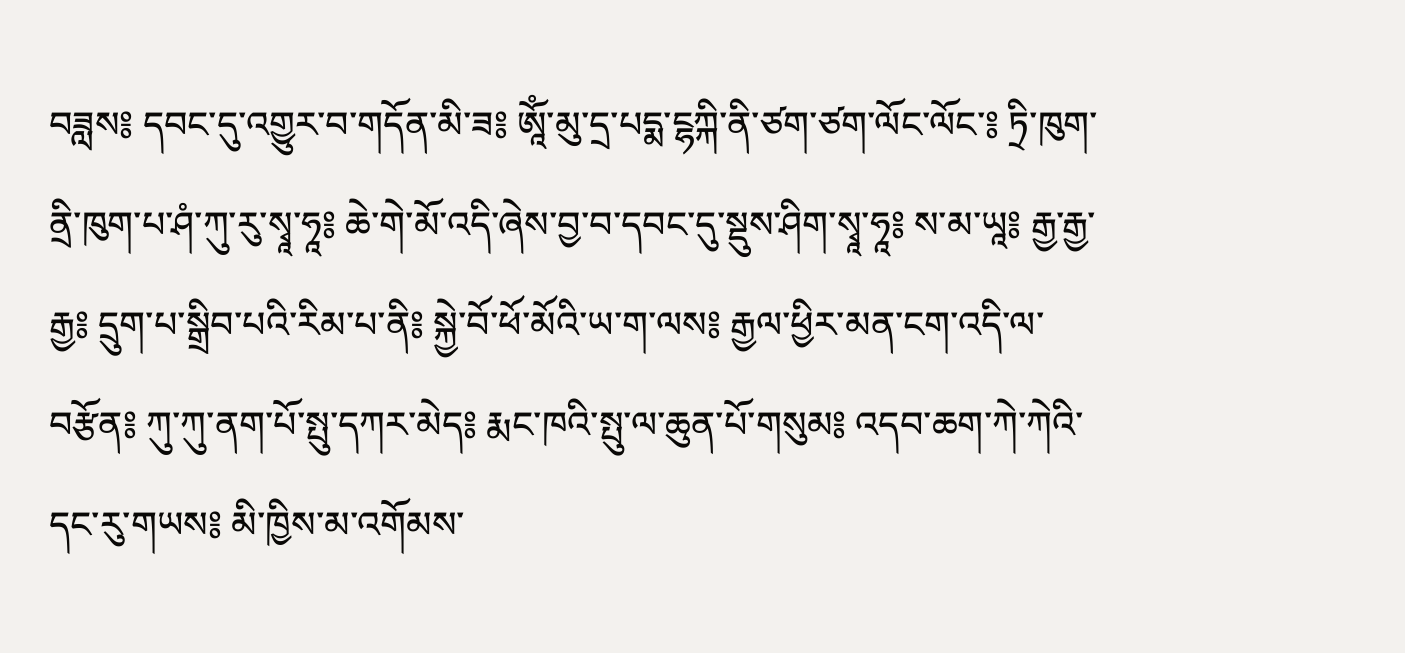བཟླས༔ དབང་དུ་འགྱུར་བ་གདོན་མི་ཟ༔ ཨཱོཾ་མུ་དྲ་པདྨ་ངྷཀྐི་ནི་ཙག་ཙག་ལོང་ལོང་༔ ཏྲི་ཁུག་ནྲི་ཁུག་པ་ཤཾ་ཀུ་རུ་སྭཱ་ཧཱ༔ ཆེ་གེ་མོ་འདི་ཞེས་བྱ་བ་དབང་དུ་སྡུས་ཤིག་སྭཱ་ཧཱ༔ ས་མ་ཡཱ༔ རྒྱ་རྒྱ་རྒྱ༔ དྲུག་པ་སྒྲིབ་པའི་རིམ་པ་ནི༔ སྐྱེ་བོ་ཕོ་མོའི་ཡ་ག་ལས༔ རྒྱལ་ཕྱིར་མན་ངག་འདི་ལ་བརྩོན༔ ཀུ་ཀུ་ནག་པོ་སྤུ་དཀར་མེད༔ རྨང་ཁའི་སྤུ་ལ་ཆུན་པོ་གསུམ༔ འདབ་ཆག་ཀེ་ཀེའི་དང་རུ་གཡས༔ མི་ཁྱིས་མ་འགོམས་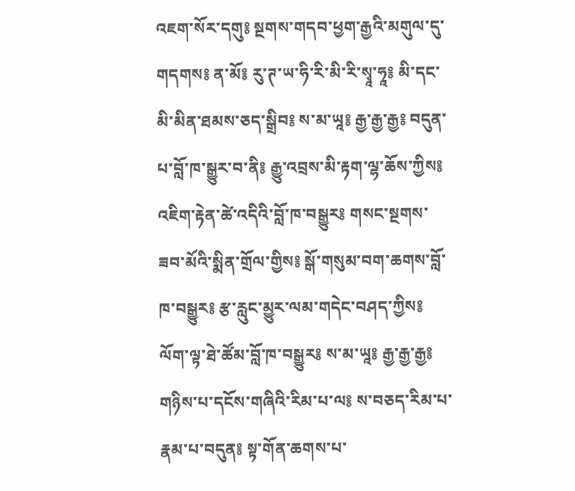འཇག་སོར་དགུ༔ སྔགས་གདབ་ཕྱག་རྒྱའི་མགུལ་དུ་གདགས༔ ན་མོ༔ རུ་ཊ་ཡ་ཧི་རི་མི་རི་སྭཱ་ཧཱ༔ མི་དང་མི་མིན་ཐམས་ཅད་སྒྲིབ༔ ས་མ་ཡཱ༔ རྒྱ་རྒྱ་རྒྱ༔ བདུན་པ་བློ་ཁ་སྒྱུར་བ་ནི༔ རྒྱུ་འབྲས་མི་རྟག་ལྷ་ཆོས་ཀྱིས༔ འཇིག་རྟེན་ཚེ་འདིའི་བློ་ཁ་བསྒྱུར༔ གསང་སྔགས་ཟབ་མོའི་སྨིན་གྲོལ་གྱིས༔ སྒོ་གསུམ་བག་ཆགས་བློ་ཁ་བསྒྱུར༔ རྩ་རླུང་མྱུར་ལམ་གདེང་བཤད་ཀྱིས༔ ལོག་ལྟ་ཐེ་ཚོམ་བློ་ཁ་བསྒྱུར༔ ས་མ་ཡཱ༔ རྒྱ་རྒྱ་རྒྱ༔ གཉིས་པ་དངོས་གཞིའི་རིམ་པ་ལ༔ ས་བཅད་རིམ་པ་རྣམ་པ་བདུན༔ སྟ་གོན་ཆགས་པ་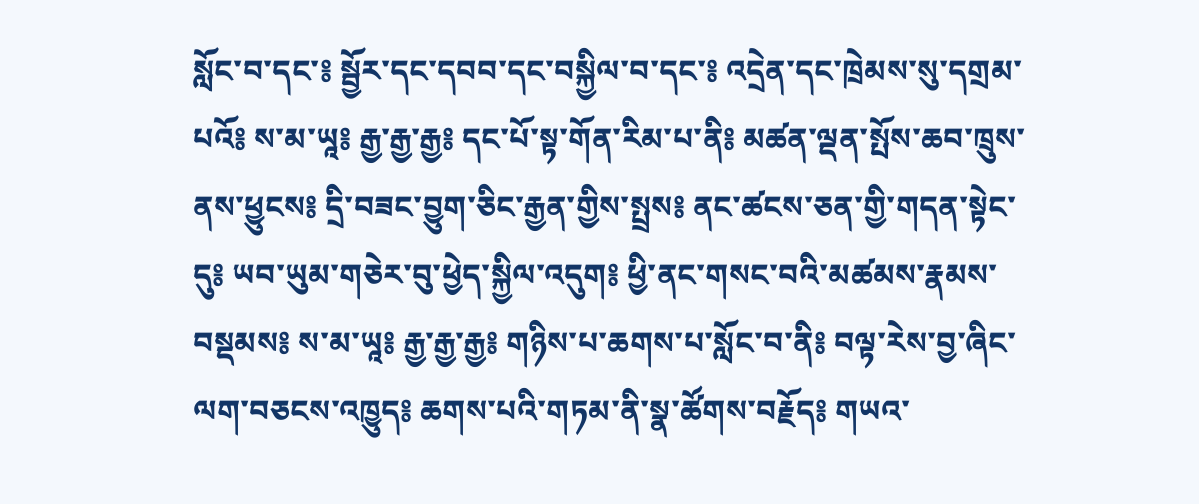སློང་བ་དང་༔ སྦྱོར་དང་དབབ་དང་བསྐྱིལ་བ་དང་༔ འདྲེན་དང་ཁྲེམས་སུ་དགྲམ་པའོ༔ ས་མ་ཡཱ༔ རྒྱ་རྒྱ་རྒྱ༔ དང་པོ་སྟ་གོན་རིམ་པ་ནི༔ མཚན་ལྡན་སྤོས་ཆབ་ཁྲུས་ནས་ཕྱུངས༔ དྲི་བཟང་བྱུག་ཅིང་རྒྱན་གྱིས་སྤྲས༔ ནང་ཚངས་ཅན་གྱི་གདན་སྟེང་དུ༔ ཡབ་ཡུམ་གཅེར་བུ་ཕྱེད་སྐྱིལ་འདུག༔ ཕྱི་ནང་གསང་བའི་མཚམས་རྣམས་བསྡམས༔ ས་མ་ཡཱ༔ རྒྱ་རྒྱ་རྒྱ༔ གཉིས་པ་ཆགས་པ་སློང་བ་ནི༔ བལྟ་རེས་བྱ་ཞིང་ལག་བཅངས་འཁྱུད༔ ཆགས་པའི་གཏམ་ནི་སྣ་ཚོགས་བརྗོད༔ གཡའ་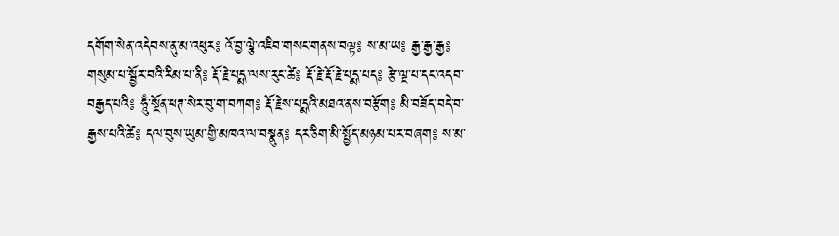དགོག་སེན་འདེབས་ནུ་མ་འཕུར༔ འོ་བྱ་ལྕེ་འཇིབ་གསང་གནས་བལྟ༔ ས་མ་ཡ༔ རྒྱ་རྒྱ་རྒྱ༔ གསུམ་པ་སྦྱོར་བའི་རིམ་པ་ནི༔ རྡོ་རྗེ་པདྨ་ལས་རུང་ཚེ༔ རྡོ་རྗེ་རྡོ་རྗེ་པདྨ་པད༔ རྩེ་ལྔ་པ་དང་འདབ་བརྒྱད་པའི༔ ཧཱུྃ་སྔོན་ཕཊ་སེར་བུ་ག་བཀག༔ རྡོ་རྗེས་པདྨའི་མཐའ་ནས་བརྩོག༔ མི་བཟོད་བདེ་བ་རྒྱས་པའི་ཚེ༔ དལ་བུས་ཡུམ་གྱི་མཁའ་ལ་བསྣུན༔ དར་ཅིག་མི་སྤྱོད་མཉམ་པར་བཞག༔ ས་མ་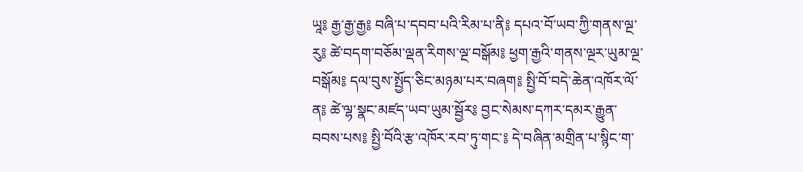ཡཱ༔ རྒྱ་རྒྱ་རྒྱ༔ བཞི་པ་དབབ་པའི་རིམ་པ་ནི༔ དཔའ་བོ་ཡབ་ཀྱི་གནས་ལྔ་རུ༔ ཚེ་བདག་བཅོམ་ལྡན་རིགས་ལྔ་བསྒོམ༔ ཕྱག་རྒྱའི་གནས་ལྔར་ཡུམ་ལྔ་བསྒོམ༔ དལ་བུས་སྤྱོད་ཅིང་མཉམ་པར་བཞག༔ སྤྱི་བོ་བདེ་ཆེན་འཁོར་ལོ་ན༔ ཚེ་ལྷ་སྣང་མཛད་ཡབ་ཡུམ་སྦྱོར༔ བྱང་སེམས་དཀར་དམར་རྒྱུན་བབས་པས༔ སྤྱི་བོའི་རྩ་འཁོར་རབ་ཏུ་གང་༔ དེ་བཞིན་མགྲིན་པ་སྙིང་ག་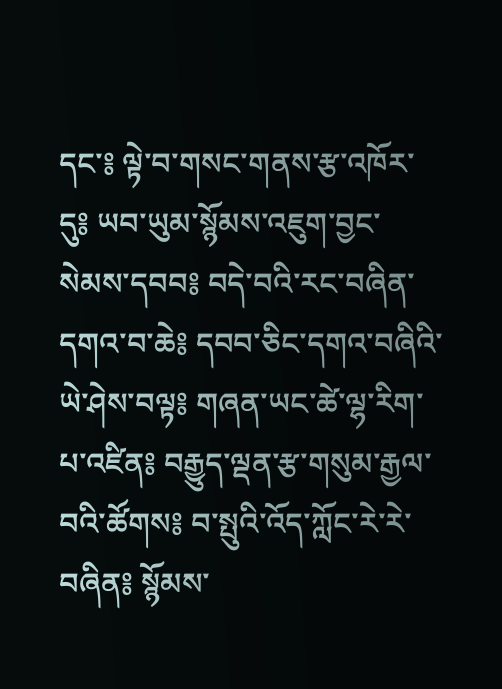དང་༔ ལྟེ་བ་གསང་གནས་རྩ་འཁོར་དུ༔ ཡབ་ཡུམ་སྙོམས་འཇུག་བྱང་སེམས་དབབ༔ བདེ་བའི་རང་བཞིན་དགའ་བ་ཆེ༔ དབབ་ཅིང་དགའ་བཞིའི་ཡེ་ཤེས་བལྟ༔ གཞན་ཡང་ཚེ་ལྷ་རིག་པ་འཛིན༔ བརྒྱུད་ལྡན་རྩ་གསུམ་རྒྱལ་བའི་ཚོགས༔ བ་སྤུའི་འོད་ཀློང་རེ་རེ་བཞིན༔ སྙོམས་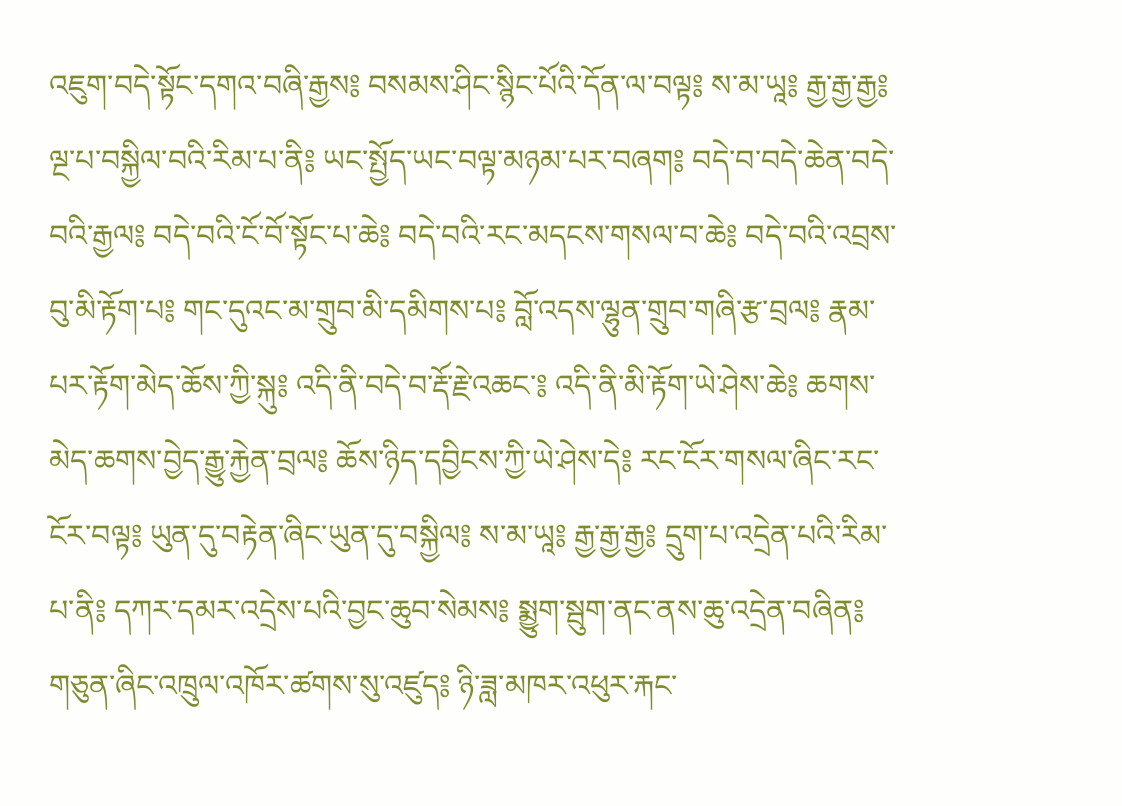འཇུག་བདེ་སྟོང་དགའ་བཞི་རྒྱས༔ བསམས་ཤིང་སྙིང་པོའི་དོན་ལ་བལྟ༔ ས་མ་ཡཱ༔ རྒྱ་རྒྱ་རྒྱ༔ ལྔ་པ་བསྐྱིལ་བའི་རིམ་པ་ནི༔ ཡང་སྤྱོད་ཡང་བལྟ་མཉམ་པར་བཞག༔ བདེ་བ་བདེ་ཆེན་བདེ་བའི་རྒྱལ༔ བདེ་བའི་ངོ་བོ་སྟོང་པ་ཆེ༔ བདེ་བའི་རང་མདངས་གསལ་བ་ཆེ༔ བདེ་བའི་འབྲས་བུ་མི་རྟོག་པ༔ གང་དུའང་མ་གྲུབ་མི་དམིགས་པ༔ བློ་འདས་ལྷུན་གྲུབ་གཞི་རྩ་བྲལ༔ རྣམ་པར་རྟོག་མེད་ཆོས་ཀྱི་སྐུ༔ འདི་ནི་བདེ་བ་རྡོ་རྗེ་འཆང་༔ འདི་ནི་མི་རྟོག་ཡེ་ཤེས་ཆེ༔ ཆགས་མེད་ཆགས་བྱེད་རྒྱུ་རྐྱེན་བྲལ༔ ཆོས་ཉིད་དབྱིངས་ཀྱི་ཡེ་ཤེས་དེ༔ རང་ངོར་གསལ་ཞིང་རང་ངོར་བལྟ༔ ཡུན་དུ་བརྟེན་ཞིང་ཡུན་དུ་བསྐྱིལ༔ ས་མ་ཡཱ༔ རྒྱ་རྒྱ་རྒྱ༔ དྲུག་པ་འདྲེན་པའི་རིམ་པ་ནི༔ དཀར་དམར་འདྲེས་པའི་བྱང་ཆུབ་སེམས༔ སྨྱུག་སྦུག་ནང་ནས་ཆུ་འདྲེན་བཞིན༔ གཅུན་ཞིང་འཁྲུལ་འཁོར་ཚགས་སུ་འཛུད༔ ཉི་ཟླ་མཁར་འཕུར་རྐང་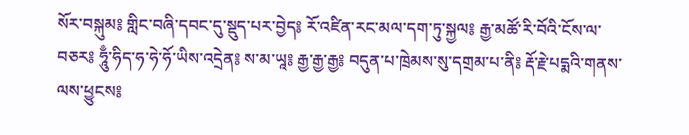སོར་བསྐུམ༔ གླིང་བཞི་དབང་དུ་སྡུད་པར་བྱེད༔ རོ་འཛིན་རང་མལ་དག་ཏུ་སྐྱལ༔ རྒྱ་མཚོ་རི་བོའི་ངོས་ལ་བཅར༔ ཧཱུྃ་ཧིད་ཧ་ཧེ་ཧོ་ཡིས་འདྲེན༔ ས་མ་ཡཱ༔ རྒྱ་རྒྱ་རྒྱ༔ བདུན་པ་ཁྲེམས་སུ་དགྲམ་པ་ནི༔ རྡོ་རྗེ་པདྨའི་གནས་ལས་ཕྱུངས༔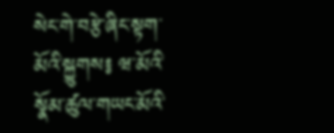སེང་གེ་བརྩེ་ཞིང་སྟག་མོའི་སྐྱུགས༔ ཝ་མོའི་སྣོམ་ཚུལ་གཡང་མོའི་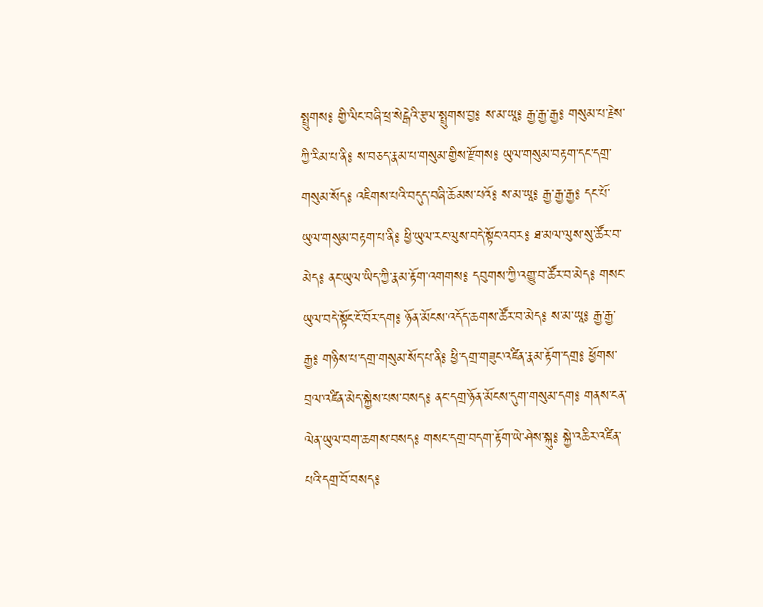སྤྲུགས༔ གྱི་ལིང་བཞི་ཕྲ་སེངྒེའི་རྩལ་སྤྲུགས་བྱ༔ ས་མ་ཡཱ༔ རྒྱ་རྒྱ་རྒྱ༔ གསུམ་པ་རྗེས་ཀྱི་རིམ་པ་ནི༔ ས་བཅད་རྣམ་པ་གསུམ་གྱིས་རྫོགས༔ ཡུལ་གསུམ་བརྟག་དང་དགྲ་གསུམ་སོད༔ འཇིགས་པའི་བདུད་བཞི་ཆོམས་པའོ༔ ས་མ་ཡཱ༔ རྒྱ་རྒྱ་རྒྱ༔ དང་པོ་ཡུལ་གསུམ་བརྟག་པ་ནི༔ ཕྱི་ཡུལ་རང་ལུས་བདེ་སྟོང་འབར༔ ཐ་མལ་ལུས་སུ་ཚོར་བ་མེད༔ ནང་ཡུལ་ཡིད་ཀྱི་རྣམ་རྟོག་འགགས༔ དབུགས་ཀྱི་འགྱུ་བ་ཚོར་བ་མེད༔ གསང་ཡུལ་བདེ་སྟོང་ངོ་བོར་དག༔ ཉོན་མོངས་འདོད་ཆགས་ཚོར་བ་མེད༔ ས་མ་ཡཱ༔ རྒྱ་རྒྱ་རྒྱ༔ གཉིས་པ་དགྲ་གསུམ་སོད་པ་ནི༔ ཕྱི་དགྲ་གཟུང་འཛིན་རྣམ་རྟོག་དགྲ༔ ཕྱོགས་བྲལ་འཛིན་མེད་སྐྱེས་པས་བསད༔ ནང་དགྲ་ཉོན་མོངས་དུག་གསུམ་དག༔ གནས་ངན་ལེན་ཡུལ་བག་ཆགས་བསད༔ གསང་དགྲ་བདག་རྟོག་ཡེ་ཤེས་སྐུ༔ སྐྱེ་འཆིར་འཛིན་པའི་དགྲ་བོ་བསད༔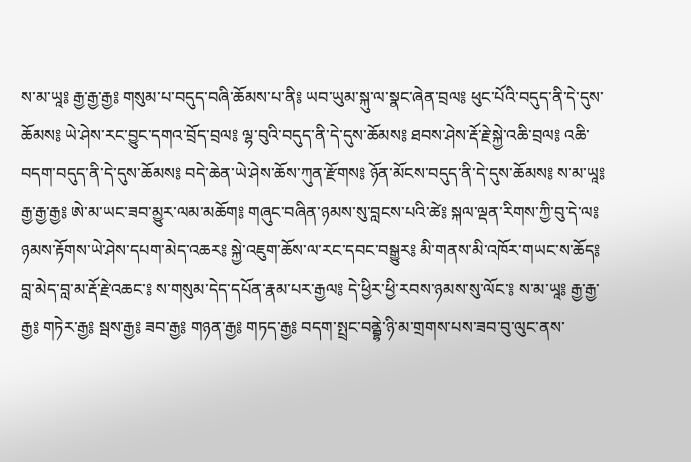ས་མ་ཡཱ༔ རྒྱ་རྒྱ་རྒྱ༔ གསུམ་པ་བདུད་བཞི་ཆོམས་པ་ནི༔ ཡབ་ཡུམ་སྐུ་ལ་སྣང་ཞེན་བྲལ༔ ཕུང་པོའི་བདུད་ནི་དེ་དུས་ཆོམས༔ ཡེ་ཤེས་རང་བྱུང་དགའ་བྲོད་བྲལ༔ ལྷ་བུའི་བདུད་ནི་དེ་དུས་ཆོམས༔ ཐབས་ཤེས་རྡོ་རྗེ་སྐྱེ་འཆི་བྲལ༔ འཆི་བདག་བདུད་ནི་དེ་དུས་ཆོམས༔ བདེ་ཆེན་ཡེ་ཤེས་ཆོས་ཀུན་རྫོགས༔ ཉོན་མོངས་བདུད་ནི་དེ་དུས་ཆོམས༔ ས་མ་ཡཱ༔ རྒྱ་རྒྱ་རྒྱ༔ ཨེ་མ་ཡང་ཟབ་མྱུར་ལམ་མཆོག༔ གཞུང་བཞིན་ཉམས་སུ་བླངས་པའི་ཚེ༔ སྐལ་ལྡན་རིགས་ཀྱི་བུ་དེ་ལ༔ ཉམས་རྟོགས་ཡེ་ཤེས་དཔག་མེད་འཆར༔ སྐྱེ་འཇུག་ཆོས་ལ་རང་དབང་བསྒྱུར༔ མི་གནས་མི་འཁོར་གཡང་ས་ཆོད༔ བླ་མེད་བླ་མ་རྡོ་རྗེ་འཆང་༔ ས་གསུམ་དེད་དཔོན་རྣམ་པར་རྒྱལ༔ དེ་ཕྱིར་ཕྱི་རབས་ཉམས་སུ་ལོང་༔ ས་མ་ཡཱ༔ རྒྱ་རྒྱ་རྒྱ༔ གཏེར་རྒྱ༔ སྦས་རྒྱ༔ ཟབ་རྒྱ༔ གཉན་རྒྱ༔ གཏད་རྒྱ༔ བདག་སྤྲང་བནྦྷེ་ཉི་མ་གྲགས་པས་ཟབ་བུ་ལུང་ནས་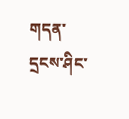གདན་དྲངས་ཤིང་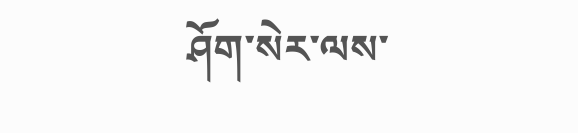ཤོག་སེར་ལས་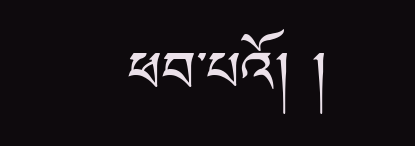ཕབ་པའོ། །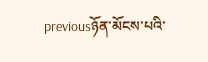previousཉོན་མོངས་པའི་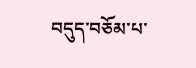བདུད་བཅོམ་པ་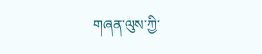གཞན་ལུས་ཀྱི་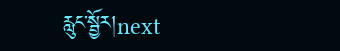རླུང་སྦྱོར།next